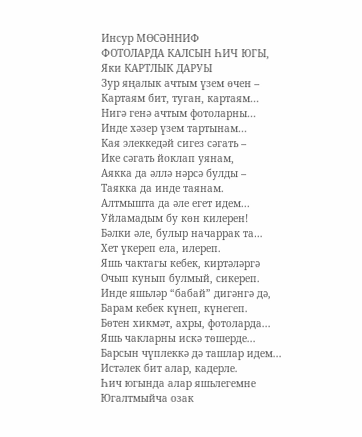Инсур МӨСӘННИФ
ФОТОЛАРДА КАЛСЫН ҺИЧ ЮГЫ,
Яки КАРТЛЫК ДАРУЫ
Зур яңалык ачтым үзем өчен –
Картаям бит, туган, картаям...
Нигә генә ачтым фотоларны...
Инде хәзер үзем тартынам...
Кая элеккедәй сигез сәгать –
Ике сәгать йоклап уянам,
Аякка да әллә нәрсә булды –
Таякка да инде таянам.
Алтмышта да әле егет идем...
Уйламадым бу көн килерен!
Бәлки әле, булыр начаррак та…
Хет үкереп ела, илереп.
Яшь чактагы кебек, киртәләргә
Очып кунып булмый, сикереп.
Инде яшьләр “бабай” дигәнгә дә,
Барам кебек күнеп, күнегеп.
Бөтен хикмәт, ахры, фотоларда...
Яшь чакларны искә төшерде...
Барсын чүплеккә дә ташлар идем...
Истәлек бит алар, кадерле.
Һич югында алар яшьлегемне
Югалтмыйча озак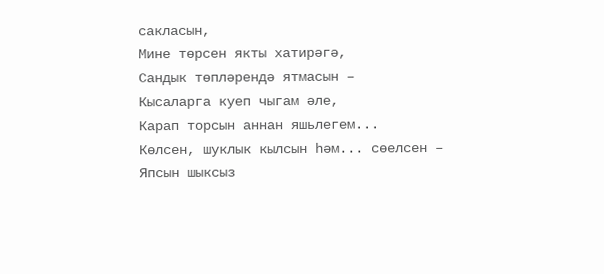сакласын,
Мине төрсен якты хатирәгә,
Сандык төпләрендә ятмасын –
Кысаларга куеп чыгам әле,
Карап торсын аннан яшьлегем...
Көлсен, шуклык кылсын һәм... сөелсен –
Япсын шыксыз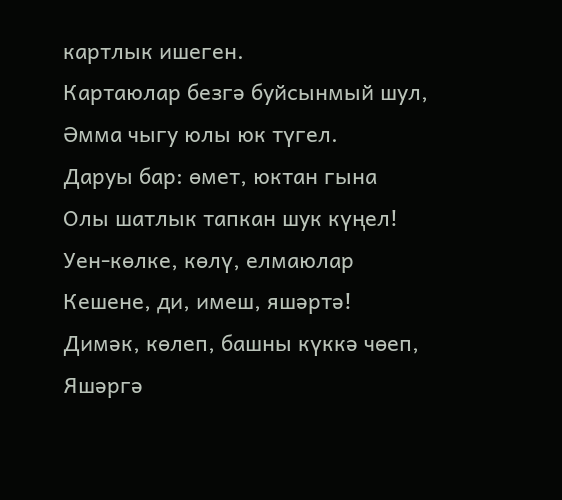картлык ишеген.
Картаюлар безгә буйсынмый шул,
Әмма чыгу юлы юк түгел.
Даруы бар: өмет, юктан гына
Олы шатлык тапкан шук күңел!
Уен-көлке, көлү, елмаюлар
Кешене, ди, имеш, яшәртә!
Димәк, көлеп, башны күккә чөеп,
Яшәргә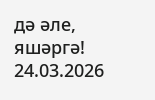дә әле, яшәргә!
24.03.2026